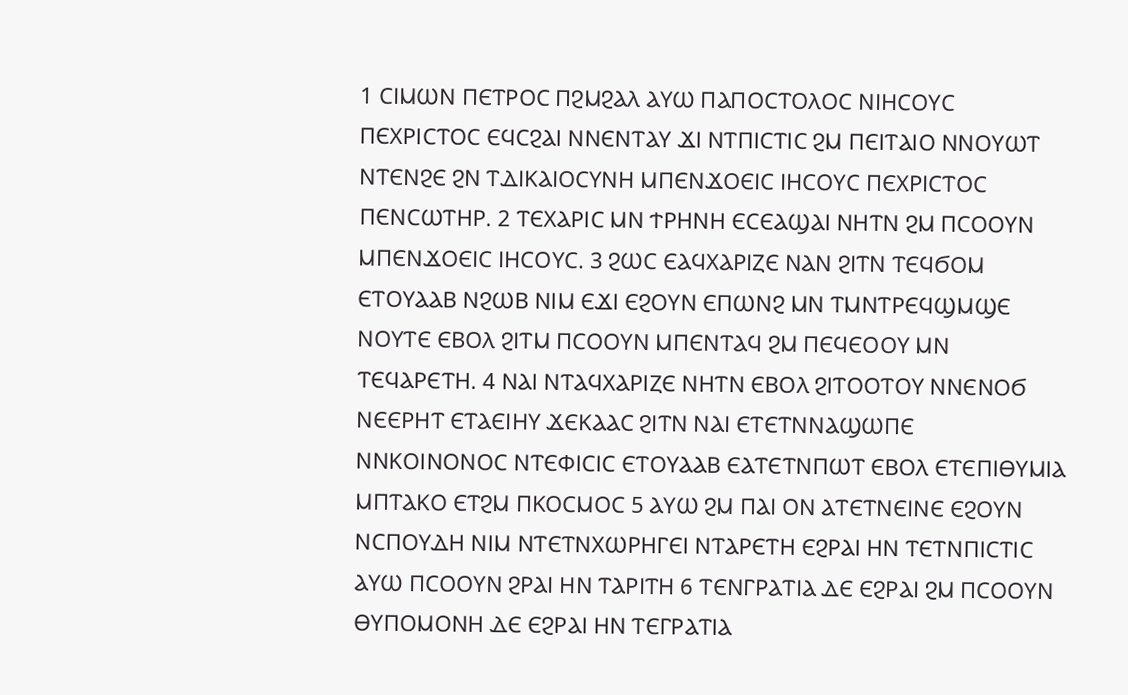1 ⲤⲒⲘⲰⲚ ⲠⲈⲦⲢⲞⲤ ⲠϨⲘϨⲀⲖ ⲀⲨⲰ ⲠⲀⲠⲞⲤⲦⲞⲖⲞⲤ ⲚⲒⲎⲤⲞⲨⲤ ⲠⲈⲬⲢⲒⲤⲦⲞⲤ ⲈϤⲤϨⲀⲒ ⲚⲚⲈⲚⲦⲀⲨ ϪⲒ ⲚⲦⲠⲒⲤⲦⲒⲤ ϨⲘ ⲠⲈⲒⲦⲀⲒⲞ ⲚⲚⲞⲨⲰⲦ ⲚⲦⲈⲚϨⲈ ϨⲚ ⲦⲆⲒⲔⲀⲒⲞⲤⲨⲚⲎ ⲘⲠⲈⲚϪⲞⲈⲒⲤ ⲒⲎⲤⲞⲨⲤ ⲠⲈⲬⲢⲒⲤⲦⲞⲤ ⲠⲈⲚⲤⲰⲦⲎⲢ. 2 ⲦⲈⲬⲀⲢⲒⲤ ⲘⲚ ϮⲢⲎⲚⲎ ⲈⲤⲈⲀϢⲀⲒ ⲚⲎⲦⲚ ϨⲘ ⲠⲤⲞⲞⲨⲚ ⲘⲠⲈⲚϪⲞⲈⲒⲤ ⲒⲎⲤⲞⲨⲤ. 3 ϨⲰⲤ ⲈⲀϤⲬⲀⲢⲒⲌⲈ ⲚⲀⲚ ϨⲒⲦⲚ ⲦⲈϤϬⲞⲘ ⲈⲦⲞⲨⲀⲀⲂ ⲚϨⲰⲂ ⲚⲒⲘ ⲈϪⲒ ⲈϨⲞⲨⲚ ⲈⲠⲰⲚϨ ⲘⲚ ⲦⲘⲚⲦⲢⲈϤϢⲘϢⲈ ⲚⲞⲨⲦⲈ ⲈⲂⲞⲖ ϨⲒⲦⲘ ⲠⲤⲞⲞⲨⲚ ⲘⲠⲈⲚⲦⲀϤ ϨⲘ ⲠⲈϤⲈⲞⲞⲨ ⲘⲚ ⲦⲈϤⲀⲢⲈⲦⲎ. 4 ⲚⲀⲒ ⲚⲦⲀϤⲬⲀⲢⲒⲌⲈ ⲚⲎⲦⲚ ⲈⲂⲞⲖ ϨⲒⲦⲞⲞⲦⲞⲨ ⲚⲚⲈⲚⲞϬ ⲚⲈⲈⲢⲎⲦ ⲈⲦⲀⲈⲒⲎⲨ ϪⲈⲔⲀⲀⲤ ϨⲒⲦⲚ ⲚⲀⲒ ⲈⲦⲈⲦⲚⲚⲀϢⲰⲠⲈ ⲚⲚⲔⲞⲒⲚⲞⲚⲞⲤ ⲚⲦⲈⲪⲒⲤⲒⲤ ⲈⲦⲞⲨⲀⲀⲂ ⲈⲀⲦⲈⲦⲚⲠⲰⲦ ⲈⲂⲞⲖ ⲈⲦⲈⲠⲒⲐⲨⲘⲒⲀ ⲘⲠⲦⲀⲔⲞ ⲈⲦϨⲘ ⲠⲔⲞⲤⲘⲞⲤ 5 ⲀⲨⲰ ϨⲘ ⲠⲀⲒ ⲞⲚ ⲀⲦⲈⲦⲚⲈⲒⲚⲈ ⲈϨⲞⲨⲚ ⲚⲤⲠⲞⲨⲆⲎ ⲚⲒⲘ ⲚⲦⲈⲦⲚⲬⲰⲢⲎⲄⲈⲒ ⲚⲦⲀⲢⲈⲦⲎ ⲈϨⲢⲀⲒ ⲎⲚ ⲦⲈⲦⲚⲠⲒⲤⲦⲒⲤ ⲀⲨⲰ ⲠⲤⲞⲞⲨⲚ ϨⲢⲀⲒ ⲎⲚ ⲦⲀⲢⲒⲦⲎ 6 ⲦⲈⲚⲄⲢⲀⲦⲒⲀ ⲆⲈ ⲈϨⲢⲀⲒ ϨⲘ ⲠⲤⲞⲞⲨⲚ ⲐⲨⲠⲞⲘⲞⲚⲎ ⲆⲈ ⲈϨⲢⲀⲒ ⲎⲚ ⲦⲈⲄⲢⲀⲦⲒⲀ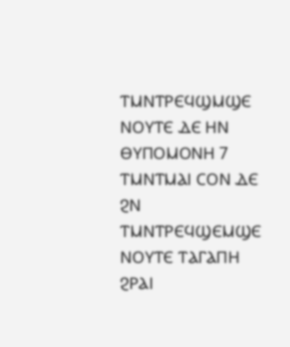ⲦⲘⲚⲦⲢⲈϤϢⲘϢⲈ ⲚⲞⲨⲦⲈ ⲆⲈ ⲎⲚ ⲐⲨⲠⲞⲘⲞⲚⲎ 7 ⲦⲘⲚⲦⲘⲀⲒ ⲤⲞⲚ ⲆⲈ ϨⲚ ⲦⲘⲚⲦⲢⲈϤϢⲈⲘϢⲈ ⲚⲞⲨⲦⲈ ⲦⲀⲄⲀⲠⲎ ϨⲢⲀⲒ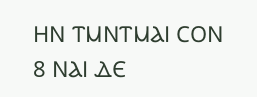ⲎⲚ ⲦⲘⲚⲦⲘⲀⲒ ⲤⲞⲚ 8 ⲚⲀⲒ ⲆⲈ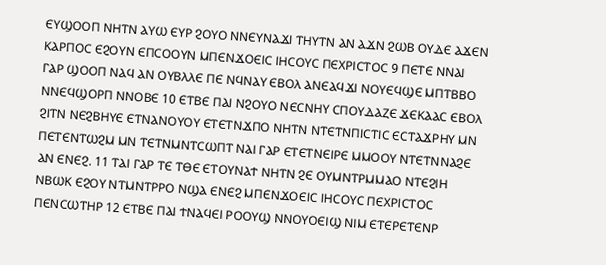ⲈⲨϢⲞⲞⲠ ⲚⲎⲦⲚ ⲀⲨⲰ ⲈⲨⲢ ϨⲞⲨⲞ ⲚⲚⲈⲨⲚⲀϪⲒ ⲦⲎⲨⲦⲚ ⲀⲚ ⲀϪⲚ ϨⲰⲂ ⲞⲨⲆⲈ ⲀϪⲈⲚ ⲔⲀⲢⲠⲞⲤ ⲈϨⲞⲨⲚ ⲈⲠⲤⲞⲞⲨⲚ ⲘⲠⲈⲚϪⲞⲈⲒⲤ ⲒⲎⲤⲞⲨⲤ ⲠⲈⲬⲢⲒⲤⲦⲞⲤ 9 ⲠⲈⲦⲈ ⲚⲚⲀⲒ ⲄⲀⲢ ϢⲞⲞⲠ ⲚⲀϤ ⲀⲚ ⲞⲨⲂⲖⲖⲈ ⲠⲈ ⲚϤⲚⲀⲨ ⲈⲂⲞⲖ ⲀⲚⲈⲀϤϪⲒ ⲚⲞⲨⲈϤϢⲈ ⲘⲠⲦⲂⲂⲞ ⲚⲚⲈϤϢⲞⲢⲠ ⲚⲚⲞⲂⲈ 10 ⲈⲦⲂⲈ ⲠⲀⲒ ⲚϨⲞⲨⲞ ⲚⲈⲤⲚⲎⲨ ⲤⲠⲞⲨⲆⲀⲌⲈ ϪⲈⲔⲀⲀⲤ ⲈⲂⲞⲖ ϨⲒⲦⲚ ⲚⲈϨⲂⲎⲨⲈ ⲈⲦⲚⲀⲚⲞⲨⲞⲨ ⲈⲦⲈⲦⲚϪⲠⲞ ⲚⲎⲦⲚ ⲚⲦⲈⲦⲚⲠⲒⲤⲦⲒⲤ ⲈⲤⲦⲀϪⲢⲎⲨ ⲘⲚ ⲠⲈⲦⲈⲚⲦⲰϨⲘ ⲘⲚ ⲦⲈⲦⲚⲘⲚⲦⲤⲰⲠⲦ ⲚⲀⲒ ⲄⲀⲢ ⲈⲦⲈⲦⲚⲈⲒⲢⲈ ⲘⲘⲞⲞⲨ ⲚⲦⲈⲦⲚⲚⲀϨⲈ ⲀⲚ ⲈⲚⲈϨ. 11 ⲦⲀⲒ ⲄⲀⲢ ⲦⲈ ⲦⲐⲈ ⲈⲦⲞⲨⲚⲀϮ ⲚⲎⲦⲚ ϨⲈ ⲞⲨⲘⲚⲦⲢⲘⲘⲀⲞ ⲚⲦⲈϨⲒⲎ ⲚⲂⲰⲔ ⲈϨⲞⲨ ⲚⲦⲘⲚⲦⲢⲢⲞ ⲚϢⲀ ⲈⲚⲈϨ ⲘⲠⲈⲚϪⲞⲈⲒⲤ ⲒⲎⲤⲞⲨⲤ ⲠⲈⲬⲢⲒⲤⲦⲞⲤ ⲠⲈⲚⲤⲰⲦⲎⲢ 12 ⲈⲦⲂⲈ ⲠⲀⲒ ϮⲚⲀϤⲈⲒ ⲢⲞⲞⲨϢ ⲚⲚⲞⲨⲞⲈⲒϢ ⲚⲒⲘ ⲈⲦⲈⲢⲈⲦⲈⲚⲢ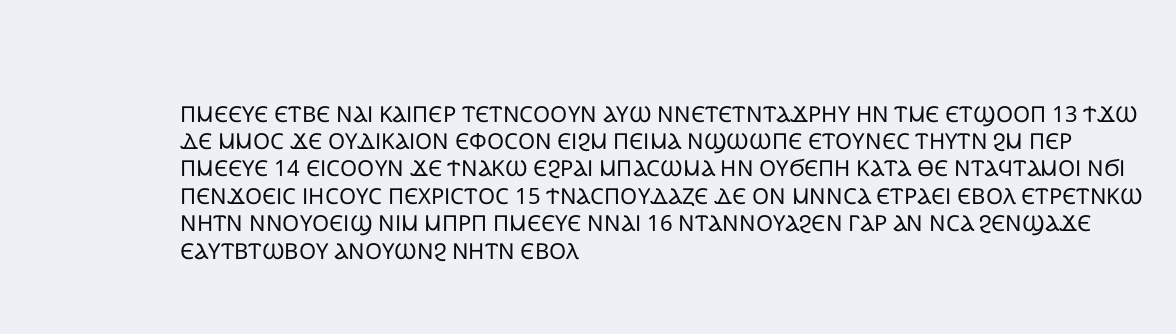ⲠⲘⲈⲈⲨⲈ ⲈⲦⲂⲈ ⲚⲀⲒ ⲔⲀⲒⲠⲈⲢ ⲦⲈⲦⲚⲤⲞⲞⲨⲚ ⲀⲨⲰ ⲚⲚⲈⲦⲈⲦⲚⲦⲀϪⲢⲎⲨ ⲎⲚ ⲦⲘⲈ ⲈⲦϢⲞⲞⲠ 13 ϮϪⲰ ⲆⲈ ⲘⲘⲞⲤ ϪⲈ ⲞⲨⲆⲒⲔⲀⲒⲞⲚ ⲈⲪⲞⲤⲞⲚ ⲈⲒϨⲘ ⲠⲈⲒⲘⲀ ⲚϢⲰⲰⲠⲈ ⲈⲦⲞⲨⲚⲈⲤ ⲦⲎⲨⲦⲚ ϨⲘ ⲠⲈⲢ ⲠⲘⲈⲈⲨⲈ 14 ⲈⲒⲤⲞⲞⲨⲚ ϪⲈ ϮⲚⲀⲔⲰ ⲈϨⲢⲀⲒ ⲘⲠⲀⲤⲰⲘⲀ ⲎⲚ ⲞⲨϬⲈⲠⲎ ⲔⲀⲦⲀ ⲐⲈ ⲚⲦⲀϤⲦⲀⲘⲞⲒ ⲚϬⲒ ⲠⲈⲚϪⲞⲈⲒⲤ ⲒⲎⲤⲞⲨⲤ ⲠⲈⲬⲢⲒⲤⲦⲞⲤ 15 ϮⲚⲀⲤⲠⲞⲨⲆⲀⲌⲈ ⲆⲈ ⲞⲚ ⲘⲚⲚⲤⲀ ⲈⲦⲢⲀⲈⲒ ⲈⲂⲞⲖ ⲈⲦⲢⲈⲦⲚⲔⲰ ⲚⲎⲦⲚ ⲚⲚⲞⲨⲞⲈⲒϢ ⲚⲒⲘ ⲘⲠⲢⲠ ⲠⲘⲈⲈⲨⲈ ⲚⲚⲀⲒ 16 ⲚⲦⲀⲚⲚⲞⲨⲀϨⲈⲚ ⲄⲀⲢ ⲀⲚ ⲚⲤⲀ ϨⲈⲚϢⲀϪⲈ ⲈⲀⲨⲦⲂⲦⲰⲂⲞⲨ ⲀⲚⲞⲨⲰⲚϨ ⲚⲎⲦⲚ ⲈⲂⲞⲖ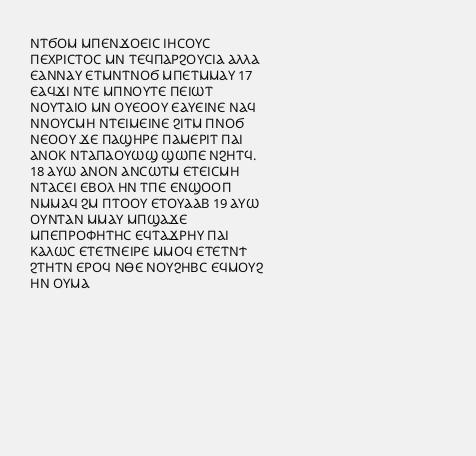ⲚⲦϬⲞⲘ ⲘⲠⲈⲚϪⲞⲈⲒⲤ ⲒⲎⲤⲞⲨⲤ ⲠⲈⲬⲢⲒⲤⲦⲞⲤ ⲘⲚ ⲦⲈϤⲠⲀⲢϨⲞⲨⲤⲒⲀ ⲀⲖⲖⲀ ⲈⲀⲚⲚⲀⲨ ⲈⲦⲘⲚⲦⲚⲞϬ ⲘⲠⲈⲦⲘⲘⲀⲨ 17 ⲈⲀϤϪⲒ ⲚⲦⲈ ⲘⲠⲚⲞⲨⲦⲈ ⲠⲈⲒⲰⲦ ⲚⲞⲨⲦⲀⲒⲞ ⲘⲚ ⲞⲨⲈⲞⲞⲨ ⲈⲀⲨⲈⲒⲚⲈ ⲚⲀϤ ⲚⲚⲞⲨⲤⲘⲎ ⲚⲦⲈⲒⲘⲈⲒⲚⲈ ϨⲒⲦⲘ ⲠⲚⲞϬ ⲚⲈⲞⲞⲨ ϪⲈ ⲠⲀϢⲎⲢⲈ ⲠⲀⲘⲈⲢⲒⲦ ⲠⲀⲒ ⲀⲚⲞⲔ ⲚⲦⲀⲠⲀⲞⲨⲰϢ ϢⲰⲠⲈ ⲚϨⲎⲦϤ. 18 ⲀⲨⲰ ⲀⲚⲞⲚ ⲀⲚⲤⲰⲦⲘ ⲈⲦⲈⲒⲤⲘⲎ ⲚⲦⲀⲤⲈⲒ ⲈⲂⲞⲖ ⲎⲚ ⲦⲠⲈ ⲈⲚϢⲞⲞⲠ ⲚⲘⲘⲀϤ ϨⲘ ⲠⲦⲞⲞⲨ ⲈⲦⲞⲨⲀⲀⲂ 19 ⲀⲨⲰ ⲞⲨⲚⲦⲀⲚ ⲘⲘⲀⲨ ⲘⲠϢⲀϪⲈ ⲘⲠⲈⲠⲢⲞⲪⲎⲦⲎⲤ ⲈϤⲦⲀϪⲢⲎⲨ ⲠⲀⲒ ⲔⲀⲖⲰⲤ ⲈⲦⲈⲦⲚⲈⲒⲢⲈ ⲘⲘⲞϤ ⲈⲦⲈⲦⲚϮ ϨⲦⲎⲦⲚ ⲈⲢⲞϤ ⲚⲐⲈ ⲚⲞⲨϨⲎⲂⲤ ⲈϤⲘⲞⲨϨ ⲎⲚ ⲞⲨⲘⲀ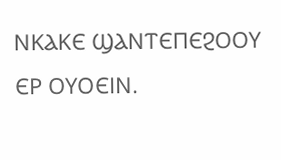ⲚⲔⲀⲔⲈ ϢⲀⲚⲦⲈⲠⲈϨⲞⲞⲨ ⲈⲢ ⲞⲨⲞⲈⲒⲚ.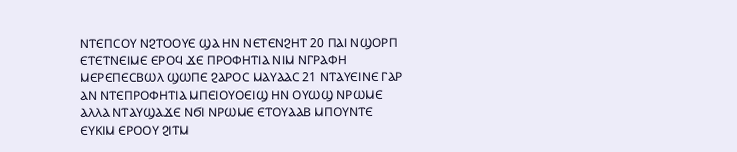ⲚⲦⲈⲠⲤⲞⲨ ⲚϨⲦⲞⲞⲨⲈ ϢⲀ ⲎⲚ ⲚⲈⲦⲈⲚϨⲎⲦ 20 ⲠⲀⲒ ⲚϢⲞⲢⲠ ⲈⲦⲈⲦⲚⲈⲒⲘⲈ ⲈⲢⲞϤ ϪⲈ ⲠⲢⲞⲪⲎⲦⲒⲀ ⲚⲒⲘ ⲚⲄⲢⲀⲪⲎ ⲘⲈⲢⲈⲠⲈⲤⲂⲰⲖ ϢⲰⲠⲈ ϨⲀⲢⲞⲤ ⲘⲀⲨⲀⲀⲤ 21 ⲚⲦⲀⲨⲈⲒⲚⲈ ⲄⲀⲢ ⲀⲚ ⲚⲦⲈⲠⲢⲞⲪⲎⲦⲒⲀ ⲘⲠⲈⲒⲞⲨⲞⲈⲒϢ ⲎⲚ ⲞⲨⲰϢ ⲚⲢⲰⲘⲈ ⲀⲖⲖⲀ ⲚⲦⲀⲨϢⲀϪⲈ ⲚϬⲒ ⲚⲢⲰⲘⲈ ⲈⲦⲞⲨⲀⲀⲂ ⲘⲠⲞⲨⲚⲦⲈ ⲈⲨⲔⲒⲘ ⲈⲢⲞⲞⲨ ϨⲒⲦⲘ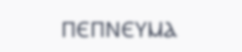ⲠⲈⲠⲚⲈⲨⲘⲀ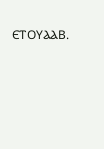ⲈⲦⲞⲨⲀⲀⲂ.